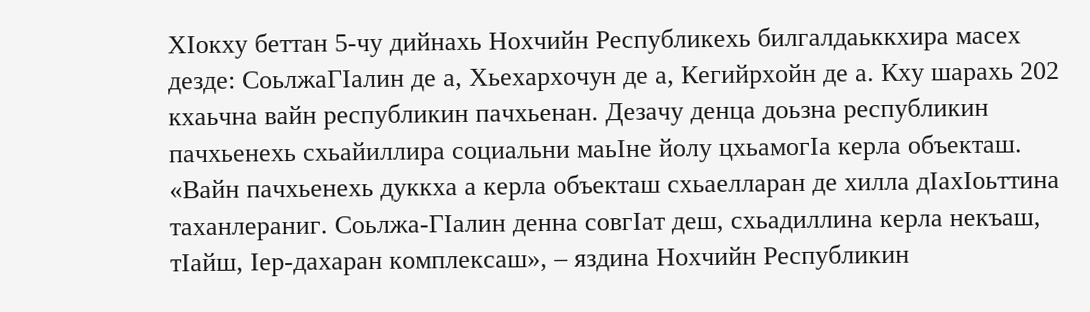ХIокху беттан 5-чу дийнахь Нохчийн Республикехь билгалдаьккхира масех дезде: СоьлжаГIалин де а, Хьехархочун де а, Кегийрхойн де а. Кху шарахь 202 кхаьчна вайн республикин пачхьенан. Дезачу денца доьзна республикин пачхьенехь схьайиллира социальни маьIне йолу цхьамогIа керла объекташ. «Вайн пачхьенехь дуккха а керла объекташ схьаелларан де хилла дIахIоьттина таханлераниг. Соьлжа-ГIалин денна совгIат деш, схьадиллина керла некъаш, тIайш, Iер-дахаран комплексаш», – яздина Нохчийн Республикин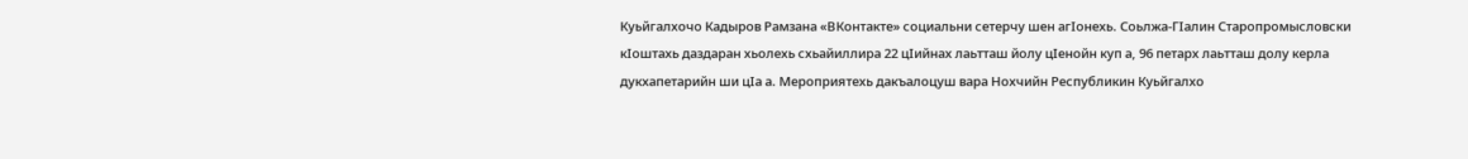Куьйгалхочо Кадыров Рамзана «ВКонтакте» социальни сетерчу шен агIонехь. Соьлжа-ГIалин Старопромысловски кIоштахь даздаран хьолехь схьайиллира 22 цIийнах лаьтташ йолу цIенойн куп а, 96 петарх лаьтташ долу керла дукхапетарийн ши цIа а. Мероприятехь дакъалоцуш вара Нохчийн Республикин Куьйгалхо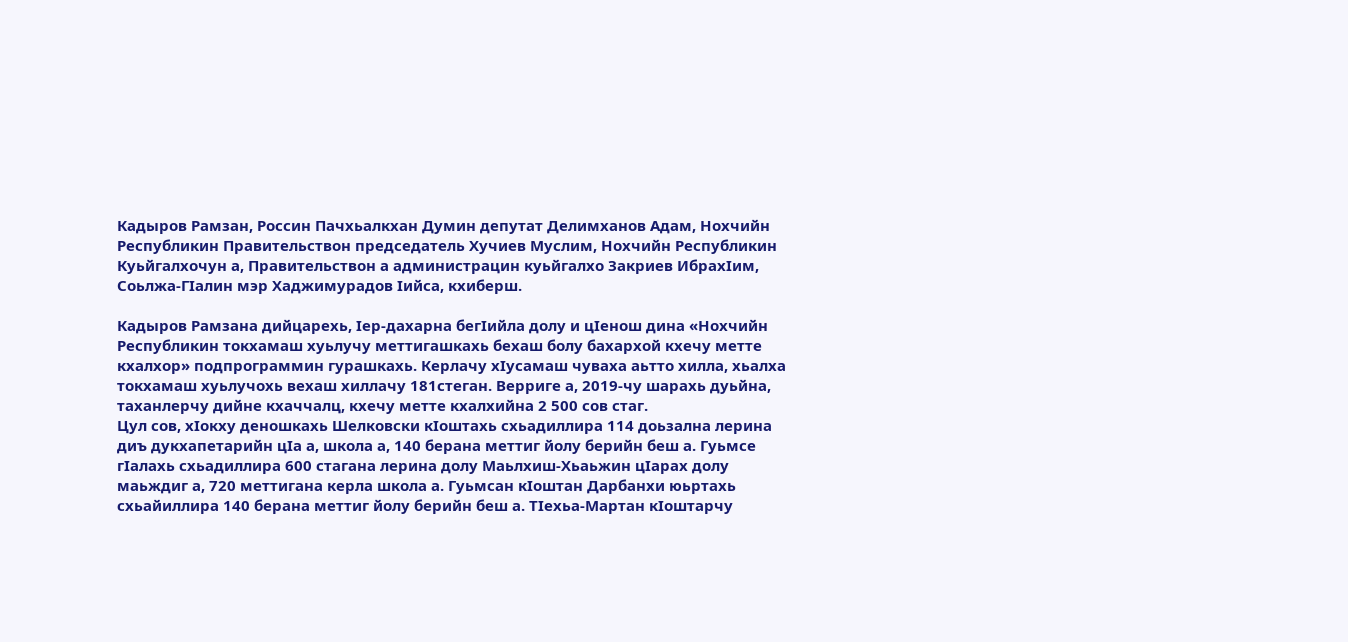Кадыров Рамзан, Россин Пачхьалкхан Думин депутат Делимханов Адам, Нохчийн Республикин Правительствон председатель Хучиев Муслим, Нохчийн Республикин Куьйгалхочун а, Правительствон а администрацин куьйгалхо Закриев ИбрахIим, Соьлжа-ГIалин мэр Хаджимурадов Iийса, кхиберш.

Кадыров Рамзана дийцарехь, Iер-дахарна бегIийла долу и цIенош дина «Нохчийн Республикин токхамаш хуьлучу меттигашкахь бехаш болу бахархой кхечу метте кхалхор» подпрограммин гурашкахь. Керлачу хIусамаш чуваха аьтто хилла, хьалха токхамаш хуьлучохь вехаш хиллачу 181стеган. Верриге а, 2019-чу шарахь дуьйна, таханлерчу дийне кхаччалц, кхечу метте кхалхийна 2 500 сов стаг.
Цул сов, хIокху деношкахь Шелковски кIоштахь схьадиллира 114 доьзална лерина диъ дукхапетарийн цIа а, школа а, 140 берана меттиг йолу берийн беш а. Гуьмсе гIалахь схьадиллира 600 стагана лерина долу Маьлхиш-Хьаьжин цIарах долу маьждиг а, 720 меттигана керла школа а. Гуьмсан кIоштан Дарбанхи юьртахь схьайиллира 140 берана меттиг йолу берийн беш а. ТIехьа-Мартан кIоштарчу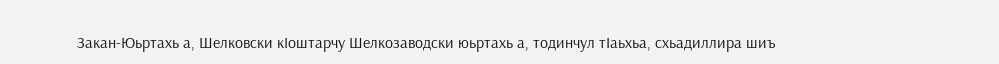Закан-Юьртахь а, Шелковски кIоштарчу Шелкозаводски юьртахь а, тодинчул тIаьхьа, схьадиллира шиъ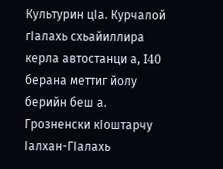Культурин цIа. Курчалой гIалахь схьайиллира керла автостанци а, I40 берана меттиг йолу берийн беш а.
Грозненски кIоштарчу Iалхан-ГIалахь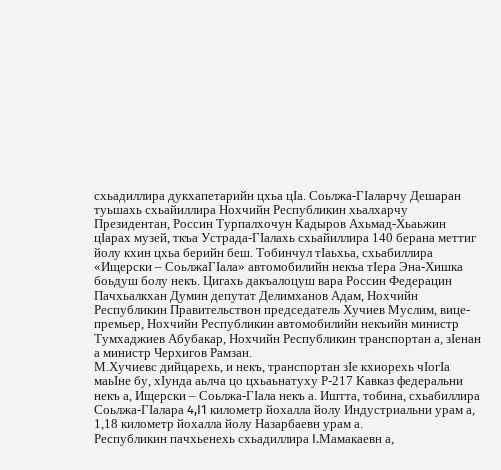схьадиллира дукхапетарийн цхьа цIа. Соьлжа-ГIаларчу Дешаран туьшахь схьайиллира Нохчийн Республикин хьалхарчу Президентан, Россин Турпалхочун Кадыров Ахьмад-Хьаьжин цIарах музей, ткъа Устрада-ГIалахь схьайиллира 140 берана меттиг йолу кхин цхьа берийн беш. Тобинчул тIаьхьа, схьабиллира «Ищерски – СоьлжаГIала» автомобилийн некъа тIера Эна-Хишка боьдуш болу некъ. Цигахь дакъалоцуш вара Россин Федерацин Пачхьалкхан Думин депутат Делимханов Адам, Нохчийн Республикин Правительствон председатель Хучиев Муслим, вице-премьер, Нохчийн Республикин автомобилийн некъийн министр Тумхаджиев Абубакар, Нохчийн Республикин транспортан а, зIенан а министр Черхигов Рамзан.
М.Хучиевс дийцарехь, и некъ, транспортан зIе кхиорехь чIогIа маьIне бу, хIунда аьлча цо цхьаьнатуху Р-217 Кавказ федеральни некъ а, Ищерски – Соьлжа-ГIала некъ а. Иштта, тобина, схьабиллира Соьлжа-ГIалара 4,I1 километр йохалла йолу Индустриальни урам а, 1,18 километр йохалла йолу Назарбаевн урам а.
Республикин пачхьенехь схьадиллира I.Мамакаевн а,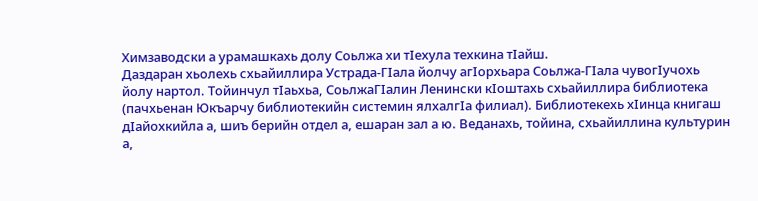Химзаводски а урамашкахь долу Соьлжа хи тIехула техкина тIайш.
Даздаран хьолехь схьайиллира Устрада-ГIала йолчу агIорхьара Соьлжа-ГIала чувогIучохь йолу нартол. Тойинчул тIаьхьа, СоьлжаГIалин Ленински кIоштахь схьайиллира библиотека (пачхьенан Юкъарчу библиотекийн системин ялхалгIа филиал). Библиотекехь хIинца книгаш дIайохкийла а, шиъ берийн отдел а, ешаран зал а ю. Веданахь, тойина, схьайиллина культурин а,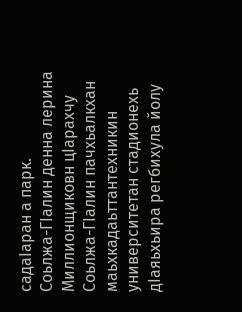садаIаран а парк.
Соьлжа-ГIалин денна лерина Миллионщиковн цIарахчу Соьлжа-ГIалин пачхьалкхан маьхкадаьттантехникин университетан стадионехь дIаяьхьира регбихула йолу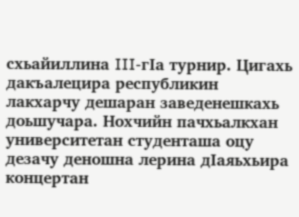схьайиллина III-гIа турнир. Цигахь дакъалецира республикин лакхарчу дешаран заведенешкахь доьшучара. Нохчийн пачхьалкхан университетан студенташа оцу дезачу деношна лерина дIаяьхьира концертан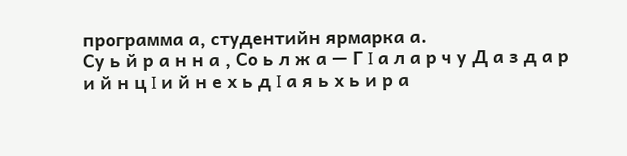программа а, студентийн ярмарка а.
Су ь й р а н н а , Со ь л ж а — Г I а л а р ч у Д а з д а р и й н ц I и й н е х ь д I а я ь х ь и р а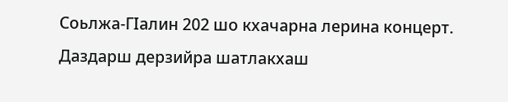Соьлжа-ГIалин 202 шо кхачарна лерина концерт. Даздарш дерзийра шатлакхаш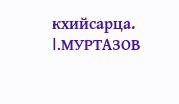кхийсарца.
I.МУРТАЗОВ